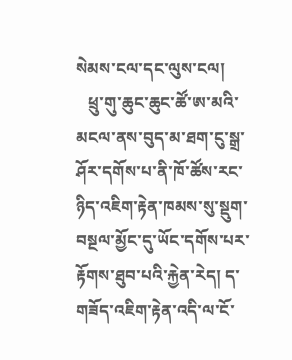སེམས་ངལ་དང་ལུས་ངལ།
   ཕྲུ་གུ་ཆུང་ཆུང་ཚོ་ཨ་མའི་མངལ་ནས་བུད་མ་ཐག་ངུ་སྒྲ་ཤོར་དགོས་པ་ནི་ཁོ་ཚོས་རང་ཉིད་འཇིག་རྟེན་ཁམས་སུ་སྡུག་བསྔལ་མྱོང་དུ་ཡོང་དགོས་པར་རྟོགས་ཐུབ་པའི་རྐྱེན་རེད། ད་གཟོད་འཇིག་རྟེན་འདི་ལ་ངོ་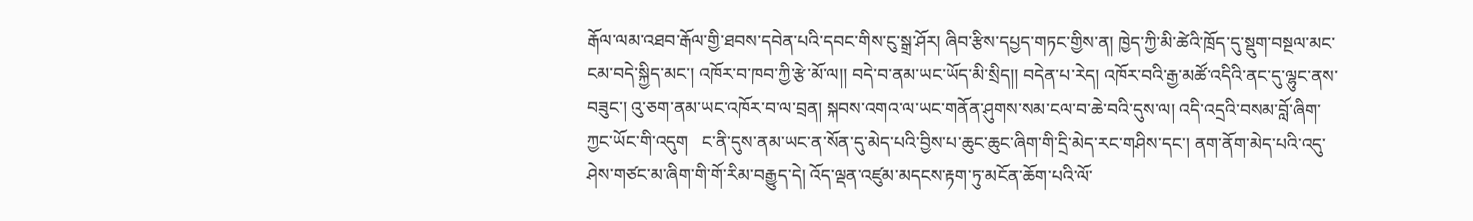རྒོལ་ལམ་འཐབ་རྒོལ་གྱི་ཐབས་དབེན་པའི་དབང་གིས་ངུ་སྒྲ་ཤོར། ཞིབ་རྩིས་དཔྱད་གཏང་གྱིས་ན། ཁྱེད་ཀྱི་མི་ཚེའི་ཁྲོད་དུ་སྡུག་བསྔལ་མང་ངམ་བདེ་སྐྱིད་མང་། འཁོར་བ་ཁབ་ཀྱི་རྩེ་མོ་ལ།། བདེ་བ་ནམ་ཡང་ཡོད་མི་སྲིད།། བདེན་པ་རེད། འཁོར་བའི་རྒྱ་མཚོ་འདིའི་ནང་དུ་ལྷུང་ནས་བཟུང་། འུ་ཅག་ནམ་ཡང་འཁོར་བ་ལ་བྲན། སྐབས་འགའ་ལ་ཡང་གནོན་ཤུགས་སམ་ངལ་བ་ཆེ་བའི་དུས་ལ། འདི་འདྲའི་བསམ་བློ་ཞིག་ཀྱང་ཡོང་གི་འདུག   ང་ནི་དུས་ནམ་ཡང་ན་སོན་དུ་མེད་པའི་བྱིས་པ་ཆུང་ཆུང་ཞིག་གི་དྲི་མེད་རང་གཤིས་དང་། ནག་ནོག་མེད་པའི་འདུ་ཤེས་གཙང་མ་ཞིག་གི་གོ་རིམ་བརྒྱུད་དེ། འོད་ལྡན་འཛུམ་མདངས་རྟག་ཏུ་མངོན་ཆོག་པའི་ལོ་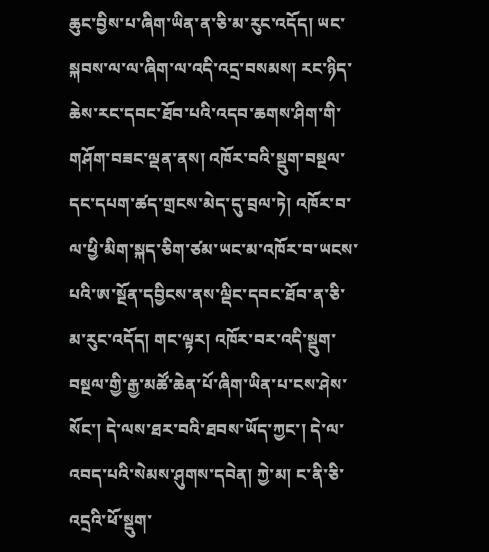ཆུང་བྱིས་པ་ཞིག་ཡིན་ན་ཅི་མ་རུང་འདོད། ཡང་སྐབས་ལ་ལ་ཞིག་ལ་འདི་འདྲ་བསམས། རང་ཉིད་ཆེས་རང་དབང་ཐོབ་པའི་འདབ་ཆགས་ཤིག་གི་གཤོག་བཟང་ལྡན་ནས། འཁོར་བའི་སྡུག་བསྔལ་དང་དཔག་ཚད་གྲངས་མེད་དུ་བྲལ་ཏེ། འཁོར་བ་ལ་ཕྱི་མིག་སྐད་ཅིག་ཙམ་ཡང་མ་འཁོར་བ་ཡངས་པའི་ཨ་སྔོན་དབྱིངས་ནས་ལྡིང་དབང་ཐོབ་ན་ཅི་མ་རུང་འདོད། གང་ལྟར། འཁོར་བར་འདི་སྡུག་བསྔལ་གྱི་རྒྱ་མཚོ་ཆེན་པོ་ཞིག་ཡིན་པ་ངས་ཤེས་སོང་། དེ་ལས་ཐར་བའི་ཐབས་ཡོད་ཀྱང་། དེ་ལ་འབད་པའི་སེམས་ཤུགས་དབེན། ཀྱེ་མ། ང་ནི་ཅི་འདྲའི་ཕོ་སྡུག་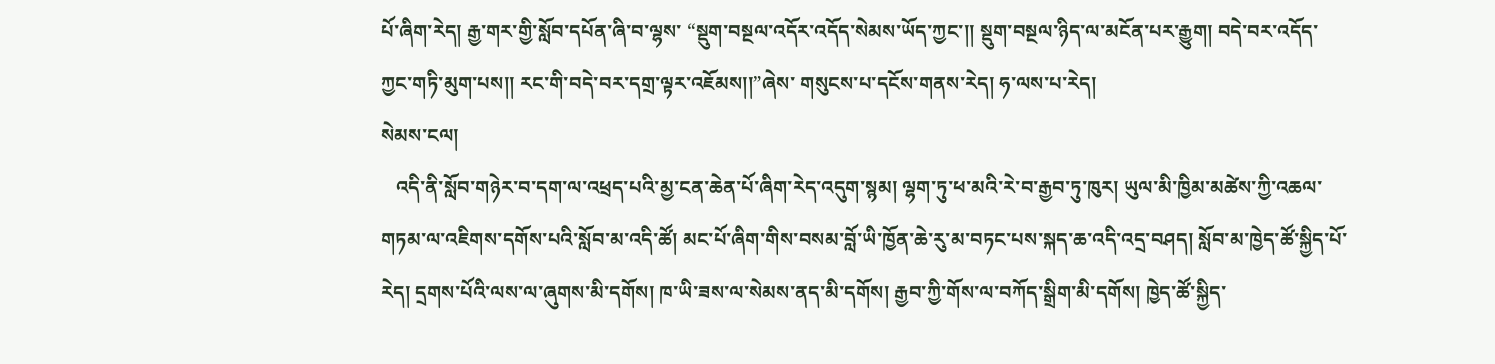པོ་ཞིག་རེད། རྒྱ་གར་གྱི་སློབ་དཔོན་ཞི་བ་ལྷས་ “སྡུག་བསྔལ་འདོར་འདོད་སེམས་ཡོད་ཀྱང་།། སྡུག་བསྔལ་ཉིད་ལ་མངོན་པར་རྒྱུག། བདེ་བར་འདོད་ཀྱང་གཏི་མུག་པས།། རང་གི་བདེ་བར་དགྲ་ལྟར་འཇོམས།།”ཞེས་ གསུངས་པ་དངོས་གནས་རེད། ཧ་ལས་པ་རེད།
སེམས་ངལ།
   འདི་ནི་སློབ་གཉེར་བ་དག་ལ་འཕྲད་པའི་མྱ་ངན་ཆེན་པོ་ཞིག་རེད་འདུག་སྙམ། ལྷག་ཏུ་ཕ་མའི་རེ་བ་རྒྱབ་ཏུ་ཁུར། ཡུལ་མི་ཁྱིམ་མཚེས་ཀྱི་འཆལ་གཏམ་ལ་འཇིགས་དགོས་པའི་སློབ་མ་འདི་ཚོ། མང་པོ་ཞིག་གིས་བསམ་བློ་ཡི་ཁྱོན་ཆེ་རུ་མ་བཏང་པས་སྐད་ཆ་འདི་འདྲ་བཤད། སློབ་མ་ཁྱེད་ཚོ་སྐྱིད་པོ་རེད། དྲགས་པོའི་ལས་ལ་ཞུགས་མི་དགོས། ཁ་ཡི་ཟས་ལ་སེམས་ནད་མི་དགོས། རྒྱབ་ཀྱི་གོས་ལ་བཀོད་སྒྲིག་མི་དགོས། ཁྱེད་ཚོ་སྐྱིད་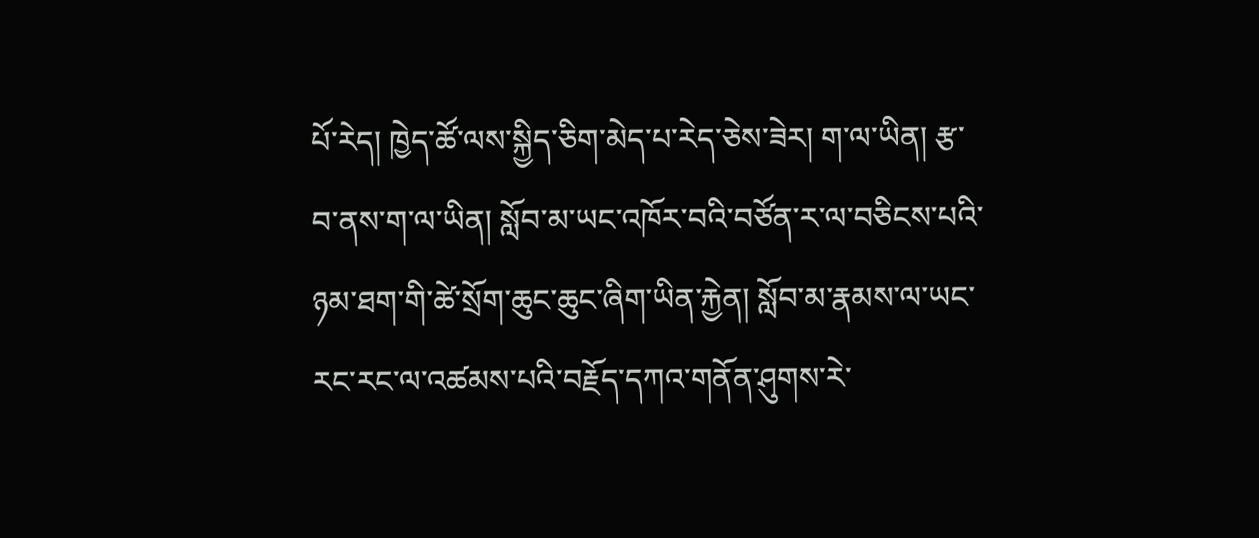པོ་རེད། ཁྱེད་ཚོ་ལས་སྐྱིད་ཅིག་མེད་པ་རེད་ཅེས་ཟེར། ག་ལ་ཡིན། རྩ་བ་ནས་ག་ལ་ཡིན། སློབ་མ་ཡང་འཁོར་བའི་བཙོན་ར་ལ་བཅིངས་པའི་ཉམ་ཐག་གི་ཚེ་སྲོག་ཆུང་ཆུང་ཞིག་ཡིན་རྐྱེན། སློབ་མ་རྣམས་ལ་ཡང་རང་རང་ལ་འཚམས་པའི་བརྗོད་དཀའ་གནོན་ཤུགས་རེ་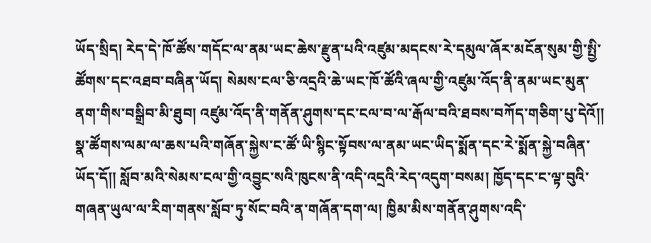ཡོད་སྲིད། རེད་དེ་ཁོ་ཚོས་གདོང་ལ་ནམ་ཡང་ཆེས་རྫུན་པའི་འཛུམ་མདངས་རེ་དམུལ་ཞོར་མངོན་སུམ་གྱི་སྤྱི་ཚོགས་དང་འཐབ་བཞིན་ཡོད། སེམས་ངལ་ཅི་འདྲའི་ཆེ་ཡང་ཁོ་ཚོའི་ཞལ་གྱི་འཛུམ་འོད་ནི་ནམ་ཡང་མུན་ནག་གིས་བསྒྲིབ་མི་ཐུབ། འཛུམ་འོད་ནི་གནོན་ཤུགས་དང་ངལ་བ་ལ་རྒོལ་བའི་ཐབས་བཀོད་གཅིག་པུ་དེའོ།། སྣ་ཚོགས་ལམ་ལ་ཆས་པའི་གཞོན་སྐྱེས་ང་ཚོ་ཡི་སྙིང་སྟོབས་ལ་ནམ་ཡང་ཡིད་སྨོན་དང་རེ་སྨོན་སྐྱེ་བཞིན་ཡོད་དོ།། སློབ་མའི་སེམས་ངལ་གྱི་འབྱུང་སའི་ཁུངས་ནི་འདི་འདྲའི་རེད་འདུག་བསམ། ཁྱོད་དང་ང་ལྟ་བུའི་གཞན་ཡུལ་ལ་རིག་གནས་སློབ་ཏུ་སོང་བའི་ན་གཞོན་དག་ལ། ཁྱིམ་མིས་གནོན་ཤུགས་འདི་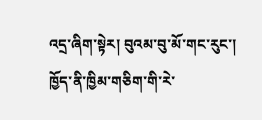འདྲ་ཞིག་སྟེར། བུའམ་བུ་མོ་གང་རུང་། ཁྱོད་ནི་ཁྱིམ་གཅིག་གི་རེ་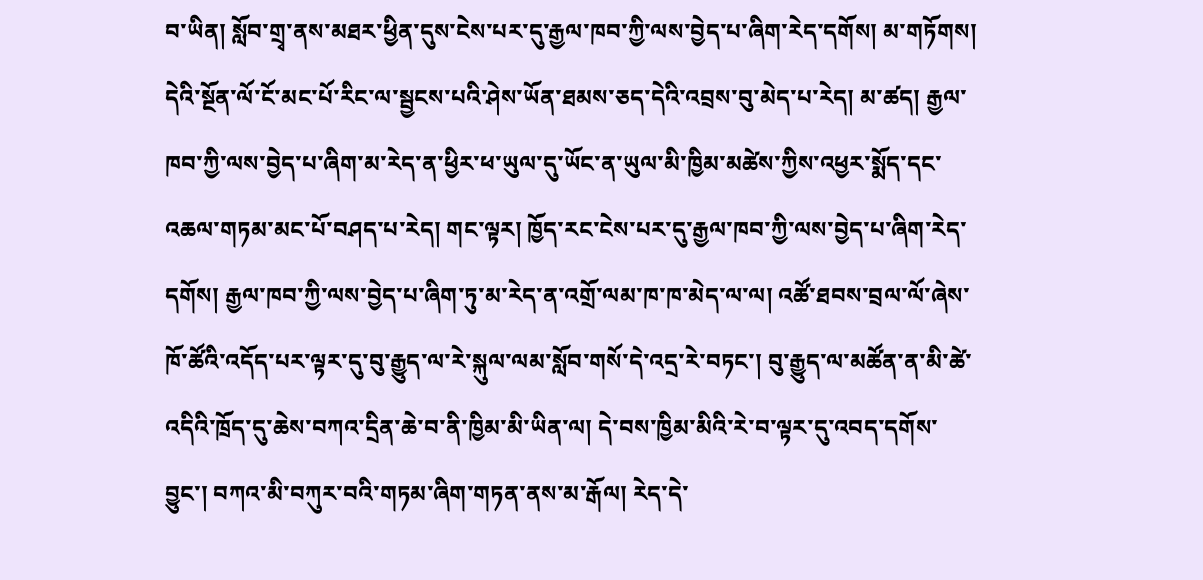བ་ཡིན། སློབ་གྲྭ་ནས་མཐར་ཕྱིན་དུས་ངེས་པར་དུ་རྒྱལ་ཁབ་ཀྱི་ལས་བྱེད་པ་ཞིག་རེད་དགོས། མ་གཏོགས། དེའི་སྔོན་ལོ་ངོ་མང་པོ་རིང་ལ་སྦྱངས་པའི་ཤེས་ཡོན་ཐམས་ཅད་དེའི་འབྲས་བུ་མེད་པ་རེད། མ་ཚད། རྒྱལ་ཁབ་ཀྱི་ལས་བྱེད་པ་ཞིག་མ་རེད་ན་ཕྱིར་ཕ་ཡུལ་དུ་ཡོང་ན་ཡུལ་མི་ཁྱིམ་མཚེས་ཀྱིས་འཕྱར་སྨོད་དང་འཆལ་གཏམ་མང་པོ་བཤད་པ་རེད། གང་ལྟར། ཁྱོད་རང་ངེས་པར་དུ་རྒྱལ་ཁབ་ཀྱི་ལས་བྱེད་པ་ཞིག་རེད་དགོས། རྒྱལ་ཁབ་ཀྱི་ལས་བྱེད་པ་ཞིག་ཏུ་མ་རེད་ན་འགྲོ་ལམ་ཁ་ཁ་མེད་ལ་ལ། འཚོ་ཐབས་བྲལ་ལོ་ཞེས་ཁོ་ཚོའི་འདོད་པར་ལྟར་དུ་བུ་རྒྱུད་ལ་རེ་སྐུལ་ལམ་སློབ་གསོ་དེ་འདྲ་རེ་བཏང་། བུ་རྒྱུད་ལ་མཚོན་ན་མི་ཚེ་འདིའི་ཁྲོད་དུ་ཆེས་བཀའ་དྲིན་ཆེ་བ་ནི་ཁྱིམ་མི་ཡིན་ལ། དེ་བས་ཁྱིམ་མིའི་རེ་བ་ལྟར་དུ་འབད་དགོས་བྱུང་། བཀའ་མི་བཀུར་བའི་གཏམ་ཞིག་གཏན་ནས་མ་རྒོལ། རེད་དེ་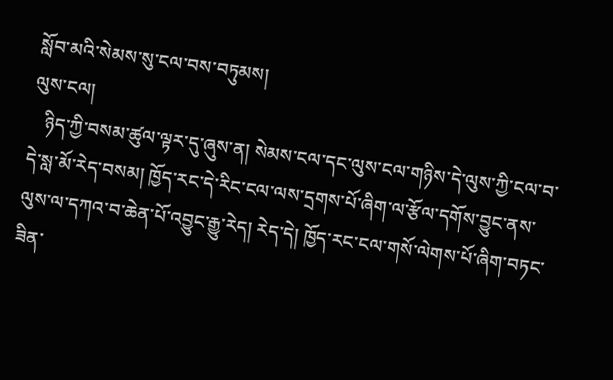སློབ་མའི་སེམས་སུ་ངལ་བས་བཏུམས།
ལུས་ངལ།
   ཉིད་ཀྱི་བསམ་ཚུལ་ལྟར་དུ་ཞུས་ན། སེམས་ངལ་དང་ལུས་ངལ་གཉིས་དེ་ལུས་ཀྱི་ངལ་བ་དེ་སླ་མོ་རེད་བསམ། ཁྱོད་རང་དེ་རིང་ངལ་ལས་དྲགས་པོ་ཞིག་ལ་རྩོལ་དགོས་བྱུང་ནས་ལུས་ལ་དཀའ་བ་ཆེན་པོ་འབྱུང་རྒྱུ་རེད། རེད་དེ། ཁྱོད་རང་ངལ་གསོ་ལེགས་པོ་ཞིག་བཏང་ཟིན་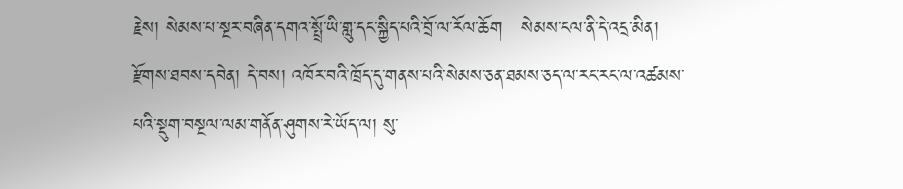རྗེས། སེམས་པ་སྔར་བཞིན་དགའ་སྤྲོ་ཡི་གླུ་དང་སྐྱིད་པའི་བྲོ་ལ་རོལ་ཆོག   སེམས་ངལ་ནི་དེ་འདྲ་མིན། རྫོགས་ཐབས་དབེན། དེ་བས། འཁོར་བའི་ཁྲོད་དུ་གནས་པའི་སེམས་ཅན་ཐམས་ཅད་ལ་རང་རང་ལ་འཚམས་པའི་སྡུག་བསྔལ་ལམ་གནོན་ཤུགས་རེ་ཡོད་ལ། སུ་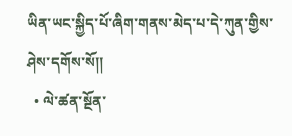ཡིན་ཡང་སྐྱིད་པོ་ཞིག་གནས་མེད་པ་དེ་ཀུན་གྱིས་ཤེས་དགོས་སོ།།
  • ལེ་ཚན་སྔོན་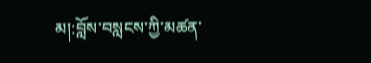མ།:བློས་བསླངས་ཀྱི་མཚན་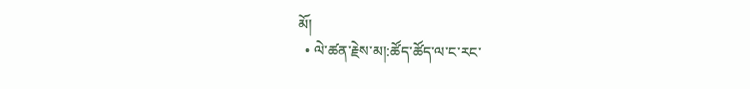མོ།
  • ལེ་ཚན་རྗེས་མ།:ཚོད་ཚོད་ལ་ང་རང་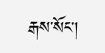རྒས་སོང་།